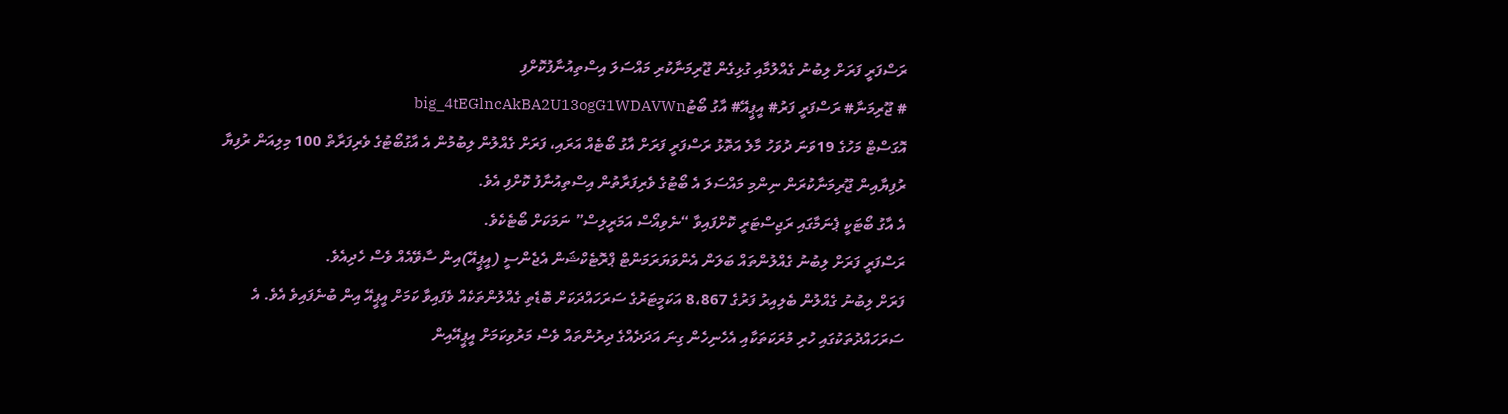ރަސްފަރީ ފަރަށް ލިބުނު ގެއްލުމާއި ގުޅިގެން ޖޫރިމަނާކުރި މައްސަލަ އިސްތިއުނާފުކޮށްފި
# ޖޫރިމަނާ# ރަސްފަރީ ފަރު# އީޕީއޭ# އާގު ބޯޓުbig_4tEGlncAkBA2U13ogG1WDAVWn
އޮގަސްޓް މަހުގެ 19ވަނަ ދުވަހު މާލެ އަތޮޅު ރަސްފަރީ ފަރަށް އާގު ބޯޓެއް އަރައި، ފަރަށް ގެއްލުން ލިބުމުން އެ އާގުބޯޓުގެ ވެރިފަރާތް 100 މިލިއަން ރުފިޔާ ރުފިޔާއިން ޖޫރިމަނާކުރަން ނިންމި މައްސަލަ އެ ބޯޓުގެ ވެރިފަރާތުން އިސްތިއުނާފު ކޮށްފި އެވެ.
އެ އާގު ބޯޓަކީ ޕެނަމާގައި ރަޖިސްޓަރީ ކޮށްފައިވާ “ނެވިއޯސް އަމަރީލިސް” ނަމަކަށް ބޯޓެކެވެ.
ރަސްފަރީ ފަރަށް ލިބުނު ގެއްލުންތައް ބަލަން އެންވަޔަރަމަންޓް ޕްރޮޓެކްޝަން އެޖެންސީ (އީޕީއޭ)އިން ސާވޭއެއް ވެސް ހެދިއެވެ.
ފަރަށް ލިބުނު ގެއްލުން ބެލިއިރު ފަރުގެ 8،867 އަކަމީޓަރުގެ ސަރަހައްދަކަށް ބޮޑެތި ގެއްލުންތަކެއް ވެފައިވާ ކަމަށް އީޕީއޭ އިން ބުނެފައިވެ އެވެ. އެ ސަރަހައްދުތަކުގައި ހުރި މުރަކަތަކާއި އެހެނިހެން ގިނަ އަދަދެއްގެ ދިރުންތައް ވެސް މަރުވިކަމަށް އީޕީއޭއިން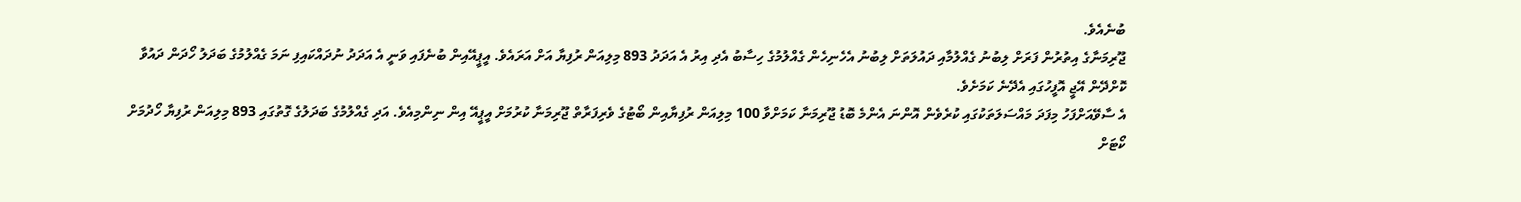ބުނެއެވެ.
ޖޫރިމަނާގެ އިތުރުން ފަރަށް ލިބުނު ގެއްލުމާއި ދައުލަތަށް ލިބުނު އެހެނިހެން ގެއްލުމުގެ ހިސާބު އެދި އިރު އެ އަދަދު 893 މިލިއަން ރުފިޔާ އަށް އަރައެވެ. އީޕީއޭއިން ބުނެފައި ވަނީ އެ އަދަދު ނުދައްކައިފި ނަމަ ގެއްލުމުގެ ބަދަލު ހޯދަން ދައުވާ ކޮށްދޭން އޭޖީ އޮފީހުގައި އެދޭނެ ކަމަށެވެ.
އެ ސާވޭއަށްފަހު މިފަދަ މައްސަލަތަކުގައި ކުރެވެން އޮންނަ އެންމެ ބޮޑު ޖޫރިމަނާ ކަމަށްވާ 100 މިލިއަން ރުފިޔާއިން ބޯޓުގެ ވެރިފަރާތް ޖޫރިމަނާ ކުރުމަށް އީޕީއޭ އިން ނިންމިއެވެ. އަދި ގެއްލުމުގެ ބަދަލުގެ ގޮތުގައި 893 މިލިއަން ރުފިޔާ ހޯދުމަށް ކޯޓަށް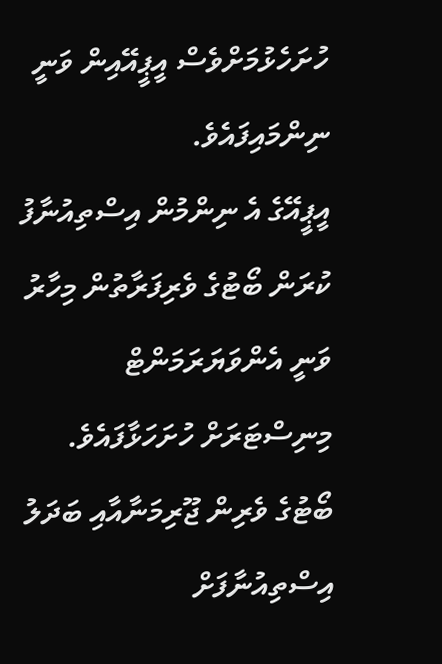ހުށަހެޅުމަށްވެސް އީޕީއޭއިން ވަނީ ނިންމައިފައެވެ.
އީޕީއޭގެ އެ ނިންމުން އިސްތިއުނާފު ކުރަން ބޯޓުގެ ވެރިފަރާތުން މިހާރު ވަނީ އެންވަޔަރަމަންޓް މިނިސްޓަރަށް ހުށަހަޅާފައެވެ. ބޯޓުގެ ވެރިން ޖޫރިމަނާއާއި ބަދަލު އިސްތިއުނާފަށް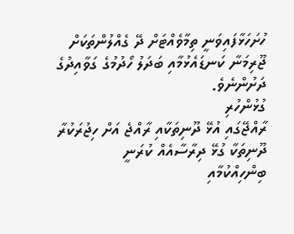ހުށަހަޅާފައިވަނީ ތިމާވެއްޓަށް ދޭ ގެއްލުންތަކަށް ޖޫރިމަނާ ކަނޑައެޅުމާއި ބަދަލު ހޯދުމުގެ ގަވާއިދުގެ ދަށުންނެވެ.
ގުޅުންހުރި
ރާއްޖޭގައި އުޅޭ ދޫނިތަކާއި ރާއްޖެ އަށް ހިޖުރަކުރާ ދޫނިތަކާ ގުޅޭ ދިރާސާއެއް ކުރަނީ
ބިންހިއްކުމާއި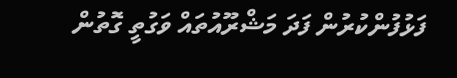ފަޅުފުންކުރުން ފަދަ މަޝްރޫއުތައް ވަގުތީ ގޮތުން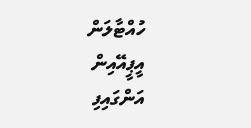ހުއްޓާލަން އީޕީއޭއިން އަންގައިފި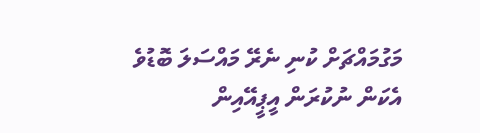މަގުމައްޗަށް ކުނި ނެރޭ މައްސަލަ ބޮޑުވެ އެކަން ނުކުރަން އީޕީއޭއިން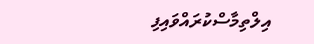އިލްތިމާސްކުރައްވައިފި